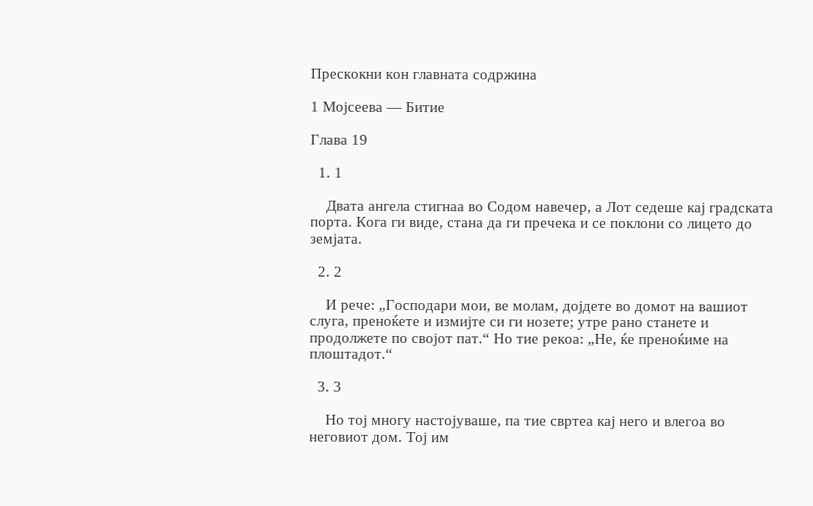Прескокни кон главната содржина

1 Мојсеева — Битие

Глава 19

  1. 1

    Двата ангела стигнаа во Содом навечер, а Лот седеше кај градската порта. Кога ги виде, стана да ги пречека и се поклони со лицето до земјата.

  2. 2

    И рече: „Господари мои, ве молам, дојдете во домот на вашиот слуга, преноќете и измијте си ги нозете; утре рано станете и продолжете по својот пат.“ Но тие рекоа: „Не, ќе преноќиме на плоштадот.“

  3. 3

    Но тој многу настојуваше, па тие свртеа кај него и влегоа во неговиот дом. Тој им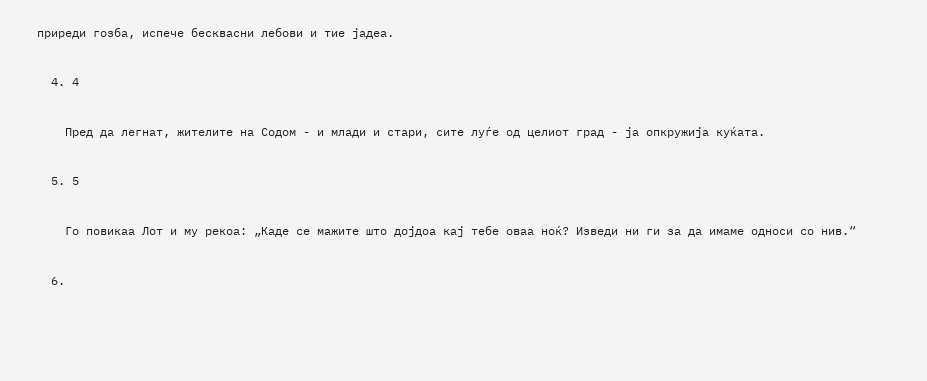приреди гозба, испече бесквасни лебови и тие јадеа.

  4. 4

    Пред да легнат, жителите на Содом - и млади и стари, сите луѓе од целиот град - ја опкружија куќата.

  5. 5

    Го повикаа Лот и му рекоа: „Каде се мажите што дојдоа кај тебе оваа ноќ? Изведи ни ги за да имаме односи со нив.“

  6.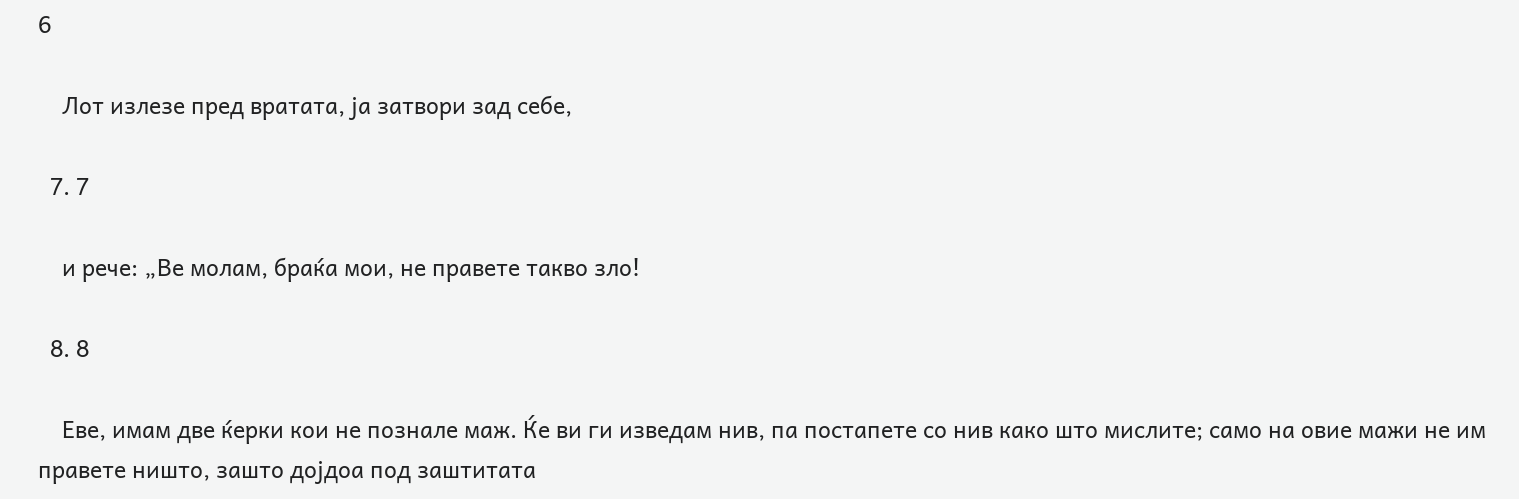6

    Лот излезе пред вратата, ја затвори зад себе,

  7. 7

    и рече: „Ве молам, браќа мои, не правете такво зло!

  8. 8

    Еве, имам две ќерки кои не познале маж. Ќе ви ги изведам нив, па постапете со нив како што мислите; само на овие мажи не им правете ништо, зашто дојдоа под заштитата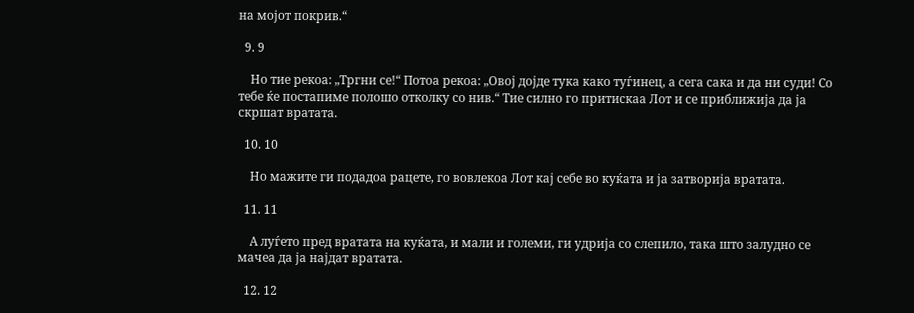на мојот покрив.“

  9. 9

    Но тие рекоа: „Тргни се!“ Потоа рекоа: „Овој дојде тука како туѓинец, а сега сака и да ни суди! Со тебе ќе постапиме полошо отколку со нив.“ Тие силно го притискаа Лот и се приближија да ја скршат вратата.

  10. 10

    Но мажите ги подадоа рацете, го вовлекоа Лот кај себе во куќата и ја затворија вратата.

  11. 11

    А луѓето пред вратата на куќата, и мали и големи, ги удрија со слепило, така што залудно се мачеа да ја најдат вратата.

  12. 12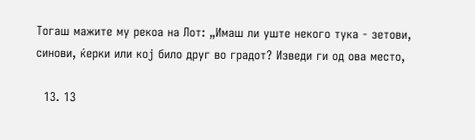Тогаш мажите му рекоа на Лот: „Имаш ли уште некого тука - зетови, синови, ќерки или кој било друг во градот? Изведи ги од ова место,

  13. 13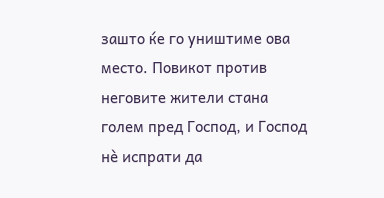зашто ќе го уништиме ова место. Повикот против неговите жители стана голем пред Господ, и Господ нѐ испрати да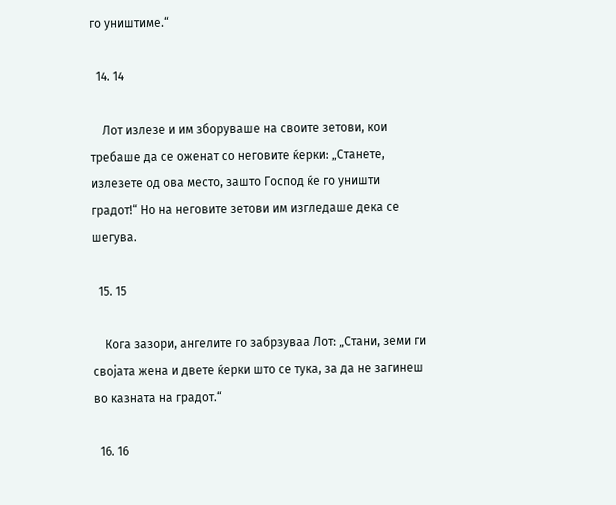го уништиме.“

  14. 14

    Лот излезе и им зборуваше на своите зетови, кои требаше да се оженат со неговите ќерки: „Станете, излезете од ова место, зашто Господ ќе го уништи градот!“ Но на неговите зетови им изгледаше дека се шегува.

  15. 15

    Кога зазори, ангелите го забрзуваа Лот: „Стани, земи ги својата жена и двете ќерки што се тука, за да не загинеш во казната на градот.“

  16. 16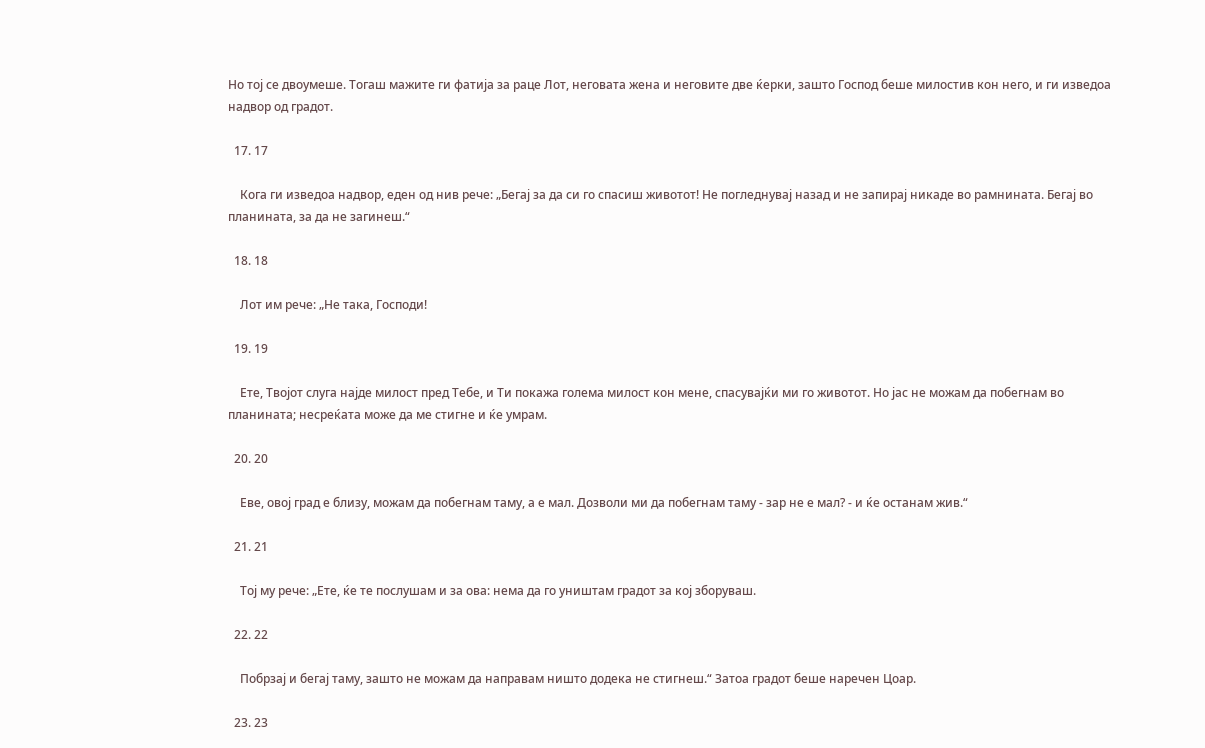Но тој се двоумеше. Тогаш мажите ги фатија за раце Лот, неговата жена и неговите две ќерки, зашто Господ беше милостив кон него, и ги изведоа надвор од градот.

  17. 17

    Кога ги изведоа надвор, еден од нив рече: „Бегај за да си го спасиш животот! Не погледнувај назад и не запирај никаде во рамнината. Бегај во планината, за да не загинеш.“

  18. 18

    Лот им рече: „Не така, Господи!

  19. 19

    Ете, Твојот слуга најде милост пред Тебе, и Ти покажа голема милост кон мене, спасувајќи ми го животот. Но јас не можам да побегнам во планината; несреќата може да ме стигне и ќе умрам.

  20. 20

    Еве, овој град е близу, можам да побегнам таму, а е мал. Дозволи ми да побегнам таму - зар не е мал? - и ќе останам жив.“

  21. 21

    Тој му рече: „Ете, ќе те послушам и за ова: нема да го уништам градот за кој зборуваш.

  22. 22

    Побрзај и бегај таму, зашто не можам да направам ништо додека не стигнеш.“ Затоа градот беше наречен Цоар.

  23. 23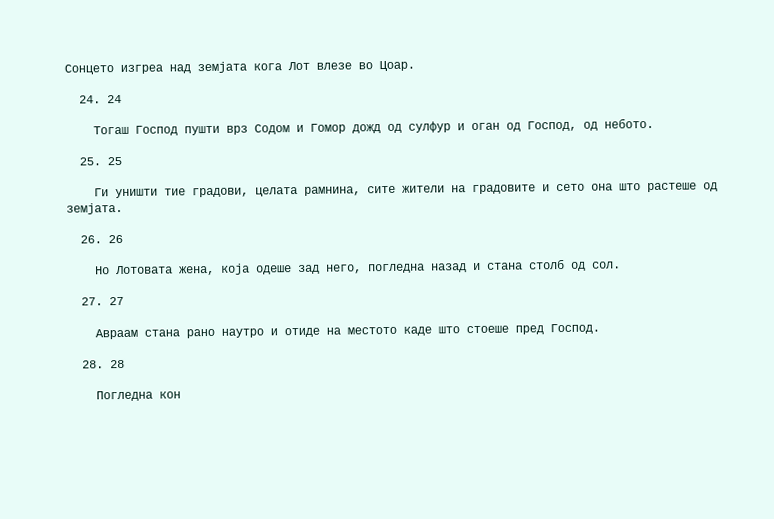Сонцето изгреа над земјата кога Лот влезе во Цоар.

  24. 24

    Тогаш Господ пушти врз Содом и Гомор дожд од сулфур и оган од Господ, од небото.

  25. 25

    Ги уништи тие градови, целата рамнина, сите жители на градовите и сето она што растеше од земјата.

  26. 26

    Но Лотовата жена, која одеше зад него, погледна назад и стана столб од сол.

  27. 27

    Авраам стана рано наутро и отиде на местото каде што стоеше пред Господ.

  28. 28

    Погледна кон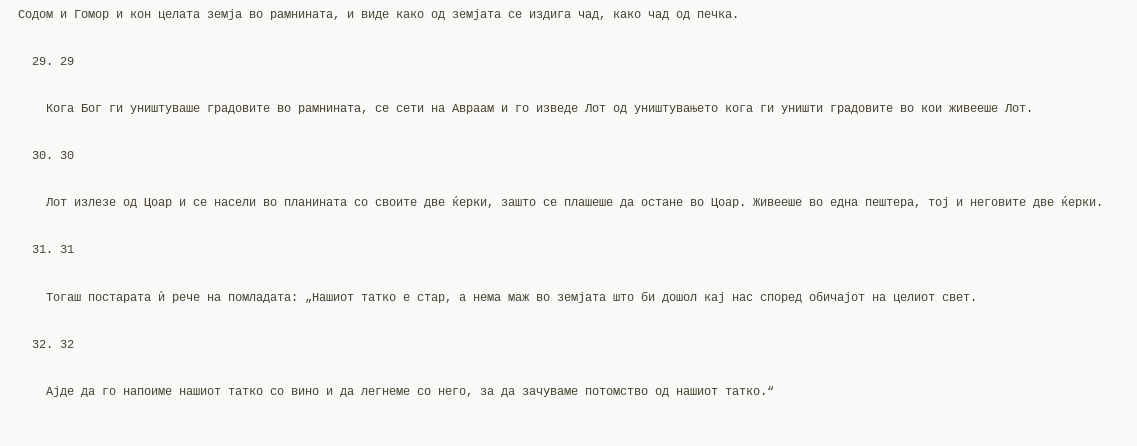Содом и Гомор и кон целата земја во рамнината, и виде како од земјата се издига чад, како чад од печка.

  29. 29

    Кога Бог ги уништуваше градовите во рамнината, се сети на Авраам и го изведе Лот од уништувањето кога ги уништи градовите во кои живееше Лот.

  30. 30

    Лот излезе од Цоар и се насели во планината со своите две ќерки, зашто се плашеше да остане во Цоар. Живееше во една пештера, тој и неговите две ќерки.

  31. 31

    Тогаш постарата ѝ рече на помладата: „Нашиот татко е стар, а нема маж во земјата што би дошол кај нас според обичајот на целиот свет.

  32. 32

    Ајде да го напоиме нашиот татко со вино и да легнеме со него, за да зачуваме потомство од нашиот татко.“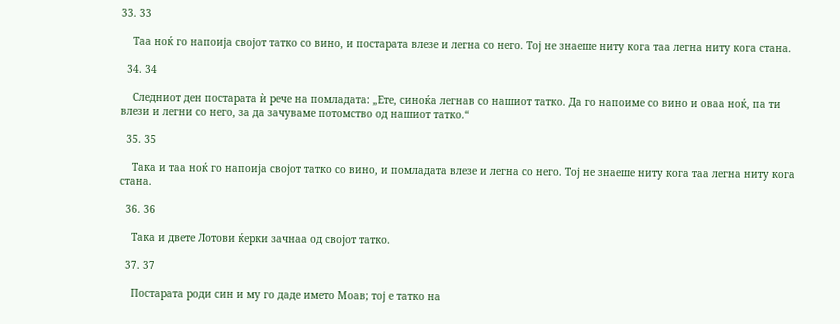33. 33

    Таа ноќ го напоија својот татко со вино, и постарата влезе и легна со него. Тој не знаеше ниту кога таа легна ниту кога стана.

  34. 34

    Следниот ден постарата ѝ рече на помладата: „Ете, синоќа легнав со нашиот татко. Да го напоиме со вино и оваа ноќ, па ти влези и легни со него, за да зачуваме потомство од нашиот татко.“

  35. 35

    Така и таа ноќ го напоија својот татко со вино, и помладата влезе и легна со него. Тој не знаеше ниту кога таа легна ниту кога стана.

  36. 36

    Така и двете Лотови ќерки зачнаа од својот татко.

  37. 37

    Постарата роди син и му го даде името Моав; тој е татко на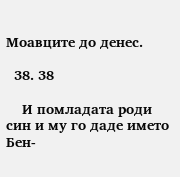Моавците до денес.

  38. 38

    И помладата роди син и му го даде името Бен-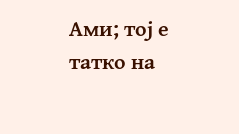Ами; тој е татко на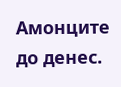Амонците до денес.